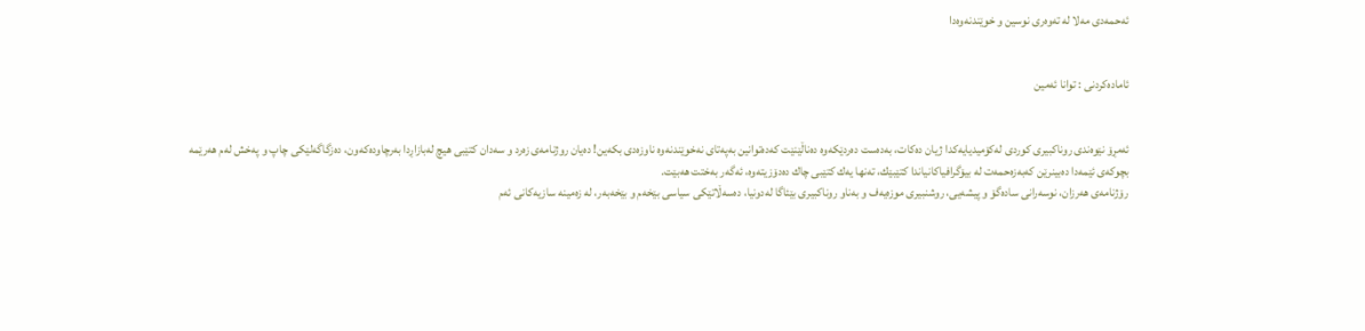ئه‌‌حمه‌‌دی مه‌‌لا له‌ ته‌وه‌رى نوسین و خوێندنه‌وه‌دا


ئاماده‌كردنى : توانا ئه‌مین


ئه‌مڕۆ نێوه‌ندى روناكبیرى كوردى له‌كۆمیدیایه‌كدا ژیان ده‌كات، به‌ده‌ست ده‌ردێكه‌وه‌ ده‌ناڵێنێت كه‌ده‌توانین به‌په‌تاى نه‌خوێندنه‌وه‌ ناوزه‌دى بكه‌ین! ده‌یان روژنامه‌ى زه‌رد و سه‌دان كتێبى هیچ له‌بازاڕدا به‌رچاوده‌كه‌ون، ده‌زگاگه‌لێكى چاپ و په‌خش له‌م هه‌رێمه‌ بچوكه‌ى ئێمه‌دا ده‌بینرێن كه‌به‌زه‌حمه‌ت له‌ بیۆگرافیاكانیاندا كتێبێك، ته‌نها یه‌ك كتێبى چاك ده‌دۆزیته‌وه‌، ئه‌گه‌ر به‌ختت هه‌بێت.
رۆژنامه‌ى هه‌رزان، نوسه‌رانى ساده‌گۆ و پیشه‌یى، روشنبیرى موزه‌یه‌ف و به‌ناو روناكبیرى بێئاگا له‌دونیا، ده‌سه‌ڵاتێكى سیاسى بێخه‌م و بێخه‌به‌ر، له‌ زه‌مینه‌ سازیه‌كانى ئه‌م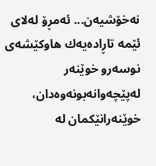نه‌خۆشیه‌ن... ئه‌مڕۆ له‌لاى ئێمه‌ تاڕاده‌یه‌ك هاوكێشه‌ى نوسه‌رو خوێنه‌ر له‌پێچه‌وانه‌بونه‌وه‌دان، خوێنه‌رانێكمان له‌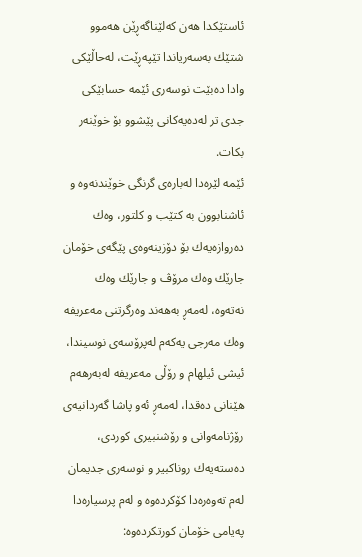ئاستێكدا هه‌ن كه‌لێناگه‌ڕێن هه‌موو شتێك به‌سه‌ریاندا تێپه‌ڕێت، له‌حاڵێكى وادا ده‌بێت نوسه‌رى ئێمه‌ حسابێكى جدى تر له‌ده‌یه‌كانى پێشوو بۆ خوێنه‌ر بكات.
ئێمه‌ لێره‌دا له‌باره‌ى گرنگى خوێندنه‌وه‌ و ئاشنابوون به‌ كتێب و كلتور، وه‌ك ده‌روازه‌یه‌ك بۆ دۆزینه‌وه‌ى پێگه‌ى خۆمان جارێك وه‌ك مرۆڤ و جارێك وه‌ك نه‌ته‌وه‌، له‌مه‌ڕ به‌هه‌ند وه‌رگرتنى مه‌عریفه‌ وه‌ك مه‌رجى یه‌كه‌م له‌پرۆسه‌ى نوسیندا، ئیشى ئیلهام و رۆڵى مه‌عریفه‌ له‌به‌رهه‌م هێنانى ده‌قدا، له‌مه‌ڕ ئه‌و پاشا گه‌ردانیه‌ى رۆژنامه‌وانى و رۆشنبیرى كوردى، ده‌سته‌یه‌ك روناكبیر و نوسه‌رى جدیمان له‌م ته‌وه‌ره‌دا كۆكرده‌وه‌ و له‌م پرسیاره‌دا په‌یامى خۆمان كورتكرده‌وه‌: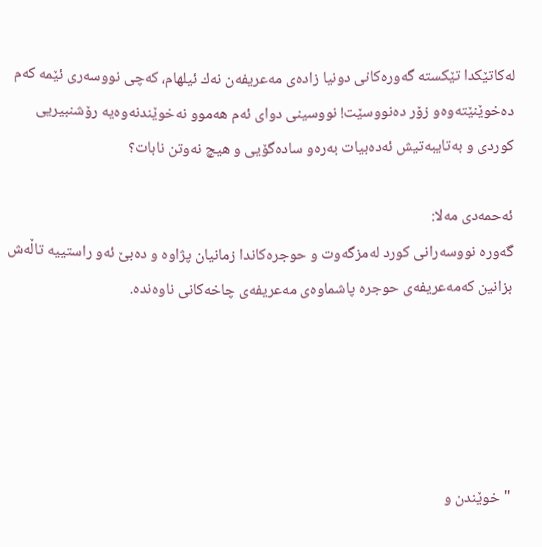له‌كاتێكدا تێكسته‌ گه‌وره‌كانى دونیا زاده‌ى مه‌عریفه‌ن نه‌ك ئیلهام، كه‌چى نووسه‌رى ئێمه‌ كه‌م ده‌خوێنێته‌وه‌و زۆر ده‌نووسێت! نووسینى دواى ئه‌م هه‌موو نه‌خوێندنه‌وه‌یه‌ رۆشنبیریى كوردى و به‌تایبه‌تیش ئه‌ده‌بیات به‌ره‌و ساده‌گۆیى و هیچ نه‌وتن نابات؟

ئه‌‌حمه‌‌دی مه‌‌لا:
گه‌‌وره‌ ‌نووسه‌‌رانی كورد له‌‌مزگه‌‌وت و حوجره‌‌كاندا زمانیان پژاوه‌‌ و ده‌‌بێ ئه‌‌و راستییه‌‌ تاڵه‌‌ش بزانین كه‌‌مه‌‌عریفه‌‌ی حوجره‌‌ پاشماوه‌‌ی مه‌‌عریفه‌‌ی چاخه‌‌كانی ناوه‌‌نده‌‌.





"خوێندن و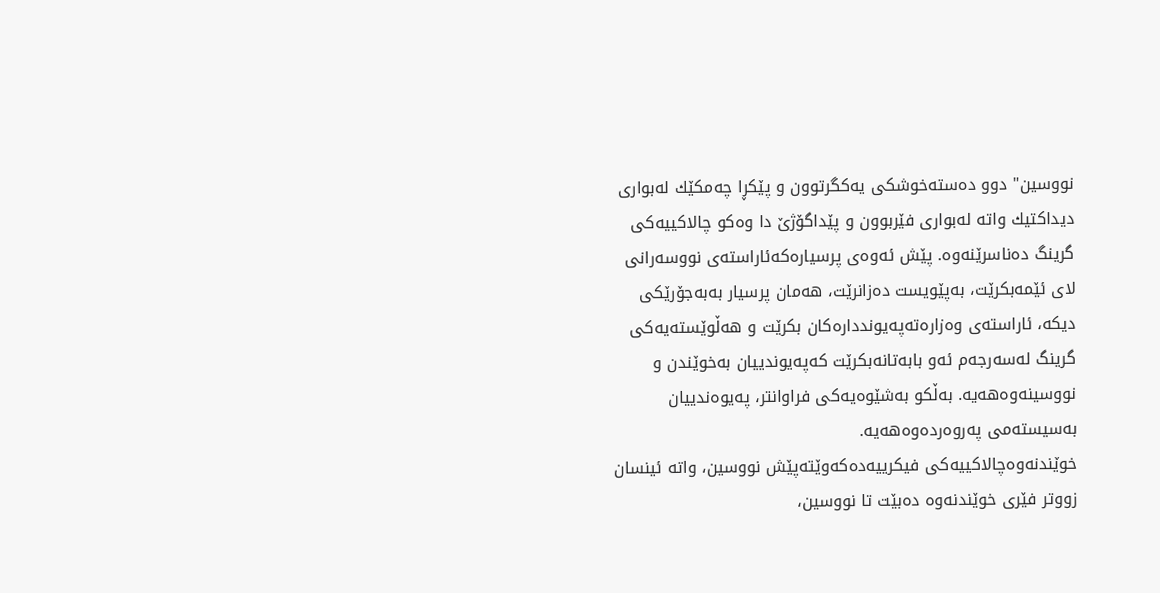نووسین" دوو ده‌‌سته‌‌خوشكی یه‌‌كگرتوون و پێكڕا چه‌‌مكێك له‌‌بواری دیداكتیك واته‌‌ له‌‌بواری فێربوون و پێداگۆژێ دا وه‌‌كو چالاكییه‌‌كی گرینگ ده‌‌ناسرێنه‌‌وه‌‌. پێش ئه‌‌وه‌‌ی پرسیاره‌‌كه‌‌ئاراسته‌‌ی نووسه‌‌رانی لای ئێمه‌‌بكرێت، به‌‌پێویست ده‌‌زانرێت، هه‌‌مان پرسیار به‌‌به‌‌جۆرێكی دیكه‌‌، ئاراسته‌‌ی وه‌‌زاره‌‌ته‌‌په‌‌یوندداره‌‌كان بكرێت و هه‌‌ڵوێسته‌‌یه‌‌كی گرینگ له‌‌سه‌‌رجه‌‌م ئه‌‌و بابه‌‌تانه‌‌بكرێت كه‌‌په‌‌یوندییان به‌‌خوێندن و نووسینه‌‌وه‌‌هه‌‌یه‌‌. به‌‌ڵكو به‌‌شێوه‌‌یه‌‌كی فراوانتر، په‌‌یوه‌‌ندییان به‌‌سیسته‌‌می په‌‌روه‌‌رده‌‌وه‌‌هه‌‌یه‌‌.
خوێندنه‌‌وه‌‌چالاكییه‌‌كی فیكرییه‌‌ده‌‌كه‌‌وێته‌‌پێش نووسین، واته‌‌ ئینسان زووتر فێری خوێندنه‌‌وه‌‌ ده‌‌بێت تا نووسین،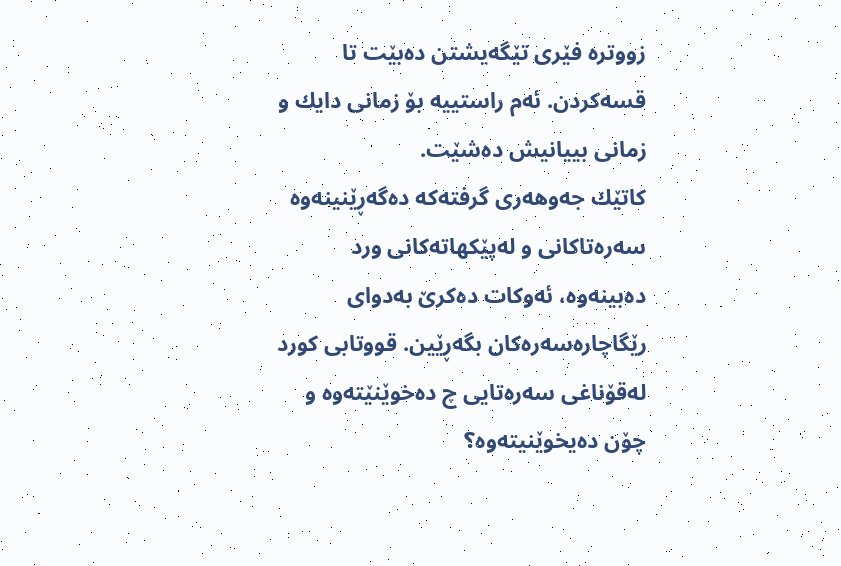زووتره‌‌ فێری تێگه‌‌یشتن ده‌‌بێت تا قسه‌‌كردن. ئه‌‌م راستییه‌‌ بۆ زمانی دایك و زمانی بییانیش ده‌‌شێت.
كاتێك جه‌‌وهه‌‌ری گرفته‌‌كه‌‌ ده‌‌گه‌‌ڕێنینه‌‌وه‌‌ سه‌‌ره‌‌تاكانی و له‌‌پێكهاته‌‌كانی ورد ده‌‌بینه‌‌وه‌‌، ئه‌‌وكات ده‌‌كرێ به‌‌دوای رێگاچاره‌‌سه‌‌ره‌‌كان بگه‌‌ڕێین. قووتابی كورد له‌‌قۆناغی سه‌‌ره‌‌تایی چ ده‌‌خوێنێته‌‌وه‌‌ و چۆن ده‌‌یخوێنیته‌‌وه‌‌؟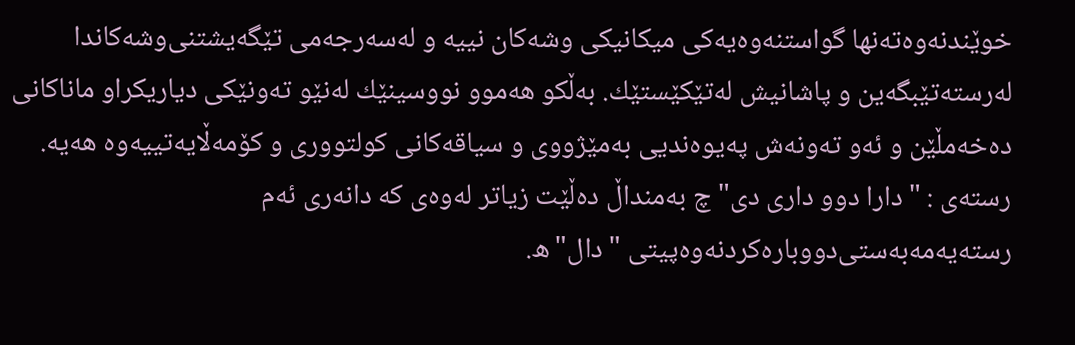خوێندنه‌‌وه‌‌ته‌‌نها گواستنه‌‌وه‌‌یه‌‌كی میكانیكی وشه‌‌كان نییه‌‌ و له‌‌سه‌‌رجه‌‌می تێگه‌‌یشتنی‌وشه‌‌كاندا له‌‌رسته‌‌تێبگه‌‌ین و پاشانیش له‌‌تێكێستێك. به‌‌ڵكو هه‌‌موو نووسینێك له‌‌نێو ته‌‌ونێكی دیاریكراو ماناكانی ده‌‌خه‌‌مڵێن و ئه‌‌و ته‌‌ونه‌‌ش‌ په‌‌یوه‌‌ندیی به‌‌مێژووی و سیاقه‌‌كانی كولتووری و كۆمه‌‌ڵایه‌‌تییه‌‌وه‌‌ هه‌‌یه‌‌.
رسته‌‌ی : "دارا دوو داری دی" چ به‌‌منداڵ ده‌‌ڵێت زیاتر له‌‌وه‌‌ی كه‌ دانه‌‌ری ئه‌‌م رسته‌‌یه‌‌مه‌‌به‌‌ستی‌دووباره‌‌كردنه‌‌وه‌‌پیتی "دال"ه‌‌.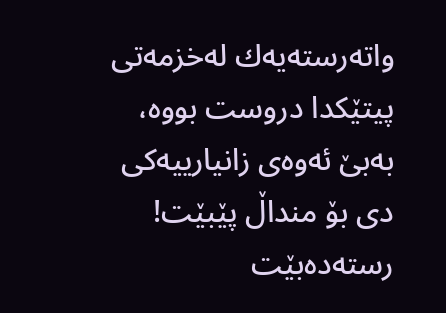واته‌‌رسته‌‌یه‌‌ك له‌‌خزمه‌‌تی پیتێكدا دروست بووه‌‌، به‌‌بێ ئه‌‌وه‌‌ی زانیارییه‌‌كی دی بۆ منداڵ پێبێت! رسته‌‌ده‌‌بێت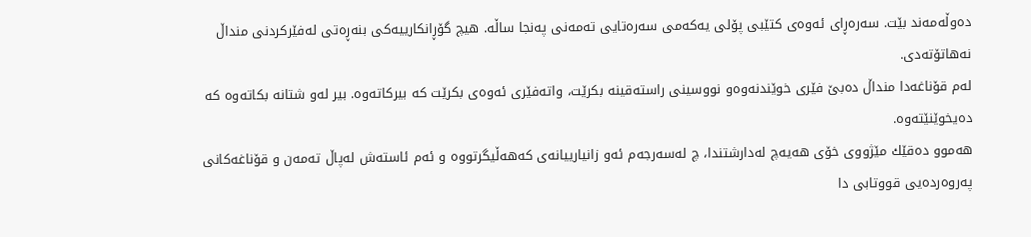ده‌‌وڵه‌‌مه‌‌ند بێت. سه‌‌ره‌‌‌ڕای ئه‌‌وه‌‌ی كتێبی پۆلی یه‌‌كه‌‌می سه‌‌ره‌‌تایی ته‌‌مه‌‌نی په‌‌نجا ساڵه‌‌. هیچ گۆڕانكارییه‌‌كی بنه‌‌ڕه‌‌تی له‌‌فێركردنی منداڵ نه‌‌هاتۆته‌‌دی.
له‌‌م قۆناغه‌‌دا‌ منداڵ ده‌‌بێ فێری خوێندنه‌‌وه‌‌و نووسینی راسته‌‌قینه‌‌ بكرێت، واته‌‌فێری ئه‌‌وه‌‌ی بكرێت كه‌‌ بیركاته‌‌وه‌‌. بیر له‌‌و شتانه‌‌ بكاته‌‌وه‌‌ كه‌‌ ده‌‌یخوێنێته‌‌وه‌‌.
هه‌‌موو ده‌‌قێك مێژووی خۆی هه‌‌یه‌‌چ له‌‌دارشتندا، چ له‌‌سه‌‌رجه‌‌م ئه‌‌و زانیارییانه‌‌ی كه‌‌هه‌‌ڵیگرتووه‌‌ و ئه‌‌م ئاسته‌‌ش له‌‌پاڵ ته‌‌مه‌‌ن و قۆناغه‌‌كانی په‌‌روه‌‌رده‌‌یی قووتابی دا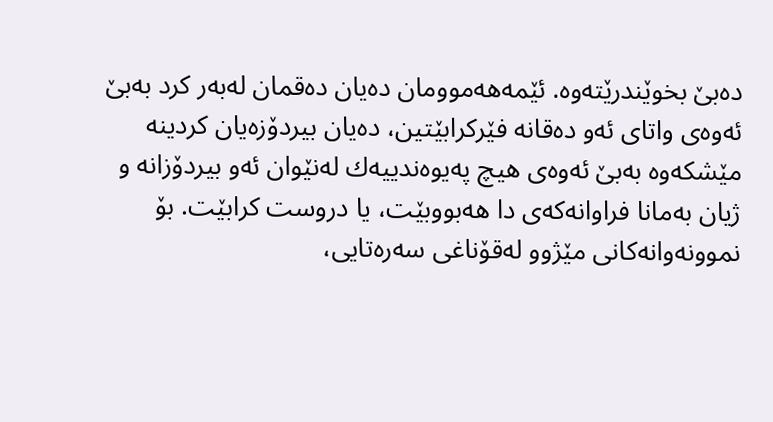ده‌‌بێ بخوێندرێته‌‌وه‌‌. ئێمه‌‌هه‌‌موومان ده‌‌یان ده‌‌قمان له‌‌به‌‌ر كرد به‌‌بێ ئه‌‌وه‌‌ی واتای ئه‌‌و ده‌‌قانه‌‌ فێركرابێتین، ده‌‌یان بیردۆزه‌‌یان كردینه‌‌ مێشكه‌‌وه‌‌ به‌‌بێ ئه‌‌وه‌‌ی هیچ په‌‌یوه‌‌ندییه‌‌ك له‌‌نێوان ئه‌‌و بیردۆزانه‌ و ژیان به‌‌مانا فراوانه‌‌كه‌‌ی دا هه‌‌بووبێت، یا دروست كرابێت. بۆ نموونه‌‌وانه‌‌كانی مێژوو له‌‌قۆناغی سه‌‌ره‌‌تایی،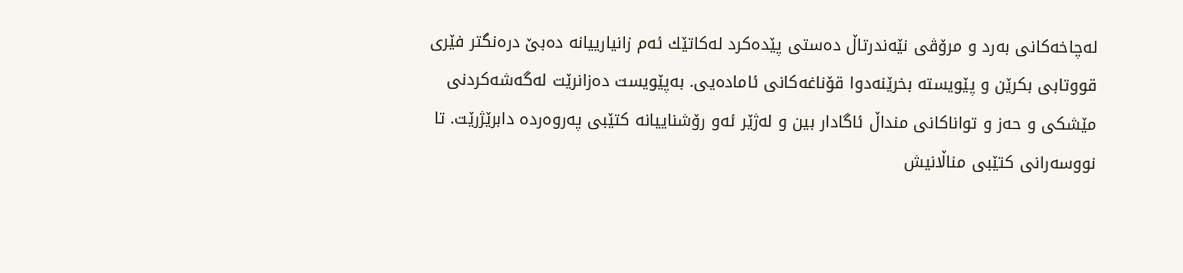له‌‌چاخه‌‌كانی به‌‌رد و مرۆڤی نێه‌‌ندرتاڵ ده‌‌ستی پێده‌‌كرد له‌‌كاتێك ئه‌‌م زانیارییانه‌‌ ده‌‌بێ دره‌‌نگتر فێری قووتابی بكرێن و پێویسته‌‌ بخرێنه‌‌دوا قۆناغه‌‌كانی ئاماده‌‌یی. به‌‌پێویست ده‌‌زانرێت له‌‌گه‌‌شه‌‌كردنی مێشكی و حه‌‌ز و تواناكانی منداڵ ئاگادار بین و له‌‌ژێر ئه‌‌و رۆشناییانه‌‌ كتێبی په‌‌روه‌‌رده‌‌ دابرێژرێت. تا نووسه‌‌رانی كتێبی مناڵانیش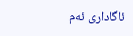ئاگاداری ئه‌‌م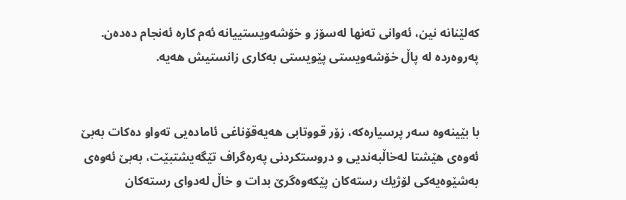كه‌‌لێنانه‌‌ نین، ئه‌‌وانی ته‌‌نها له‌‌سۆز و خۆشه‌‌ویستییانه‌‌ ئه‌‌م كاره‌‌ ئه‌‌نجام ده‌‌ده‌‌ن. په‌‌روه‌‌رده‌‌ له‌‌ پاڵ خۆشه‌‌ویستی پێویستی به‌‌كاری زانستیش هه‌‌یه‌‌.


با بێینه‌‌وه‌‌ سه‌‌ر پرسیاره‌‌كه‌‌، زۆر قووتابی هه‌‌یه‌‌قۆناغی ئاماده‌‌یی ته‌‌واو ده‌‌كات به‌‌بێ ئه‌‌وه‌‌ی هێشتا له‌‌خاڵبه‌‌ندیی و دروستكردنی په‌‌ره‌‌گراف تێگه‌‌یشتبێت، به‌‌بێ ئه‌‌وه‌‌ی به‌‌شێوه‌‌یه‌‌كی لۆژیك رسته‌‌كان پێكه‌‌وه‌‌گرێ بدات و خاڵ له‌‌دوای رسته‌‌كان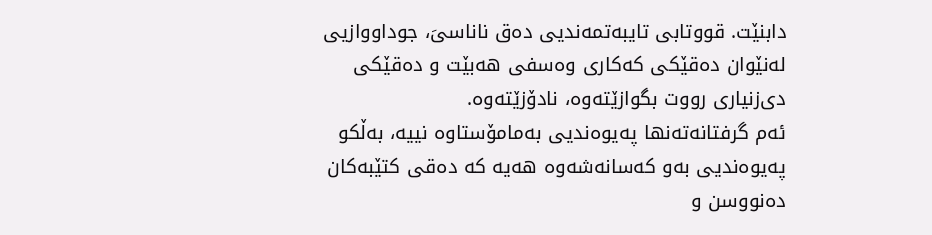دابنێت. قووتابی تایبه‌‌تمه‌‌ندیی ده‌‌ق ناناسیَ‌، جوداووازیی له‌‌نێوان ده‌‌قێكی كه‌‌كاری وه‌‌سفی هه‌‌بێت و ده‌‌قێكی دی‌زنیاری رووت بگوازێته‌‌وه‌‌، نادۆزێته‌‌وه‌‌.
ئه‌‌م گرفتانه‌‌ته‌‌نها په‌‌یوه‌‌ندیی به‌‌مامۆستاوه‌‌ نییه‌‌، به‌‌ڵكو په‌‌یوه‌‌ندیی به‌‌و كه‌‌سانه‌‌شه‌‌وه‌‌ هه‌‌یه‌‌ كه‌‌ ده‌‌قی كتێبه‌‌كان ده‌‌نووسن و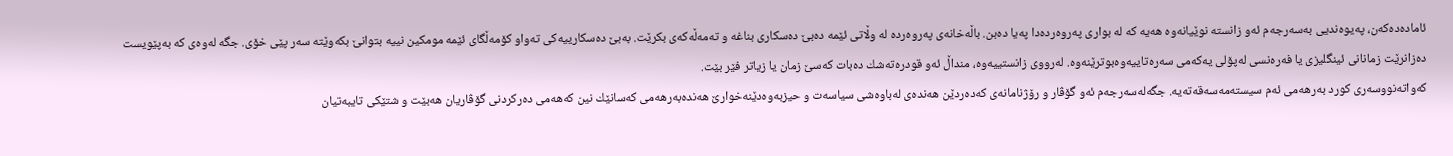ئاماده‌‌ده‌‌كه‌‌ن، په‌‌یوه‌‌ندیی به‌‌سه‌‌رجه‌‌م ئه‌‌و زانسته‌‌ نوێیانه‌‌وه‌‌ هه‌‌یه‌‌ كه‌‌ له‌‌ بواری په‌‌روه‌‌رده‌‌دا په‌‌یا ده‌‌بن. باڵه‌‌خانه‌‌ی په‌‌روه‌‌رده‌‌ له‌‌ وڵاتی ئێمه‌‌ ده‌‌بێ ده‌‌سكاری بناغه‌‌ و ته‌‌مه‌‌ڵه‌‌كه‌‌ی بكرێت. به‌‌بێ ده‌‌سكارییه‌‌كی ته‌‌واو كۆمه‌‌ڵگای ئێمه‌‌ مومكین نییه‌‌ بتوانێ بكه‌‌وێته‌‌ سه‌‌ر پێی خۆی. جگه‌‌ له‌‌وه‌‌ی كه‌‌ به‌‌پێویست ده‌‌زانرێت زمانانی ئینگلیزی یا فه‌‌ره‌‌نسی له‌‌پۆلی یه‌‌كه‌‌می سه‌‌ره‌‌تاییه‌‌وه‌‌بوترێنه‌‌وه‌‌. له‌‌رووی زانستییه‌‌وه‌‌، منداڵ ئه‌‌و قودره‌‌ته‌‌شك ده‌‌بات كه‌‌سێ زمان یا زیاتر فێر بێت.
كه‌‌واته‌‌نووسه‌‌ری كورد به‌‌رهه‌‌می ئه‌‌م سیسته‌‌مه‌‌سه‌‌قه‌‌ته‌‌یه‌‌. جگه‌‌له‌‌سه‌‌رجه‌‌م ئه‌‌و گۆڤار و رۆژنامانه‌‌ی كه‌‌ده‌‌ردێن هه‌‌نده‌‌ی له‌‌باوه‌‌شی سیاسه‌‌ت و حیزبه‌‌وه‌‌دێنه‌‌خوارێ هه‌‌نده‌‌به‌‌رهه‌‌می كه‌‌سانێك نین كه‌‌هه‌‌می ده‌‌ركردنی گۆڤاریان هه‌‌بێت و شتێكی تایبه‌‌تیان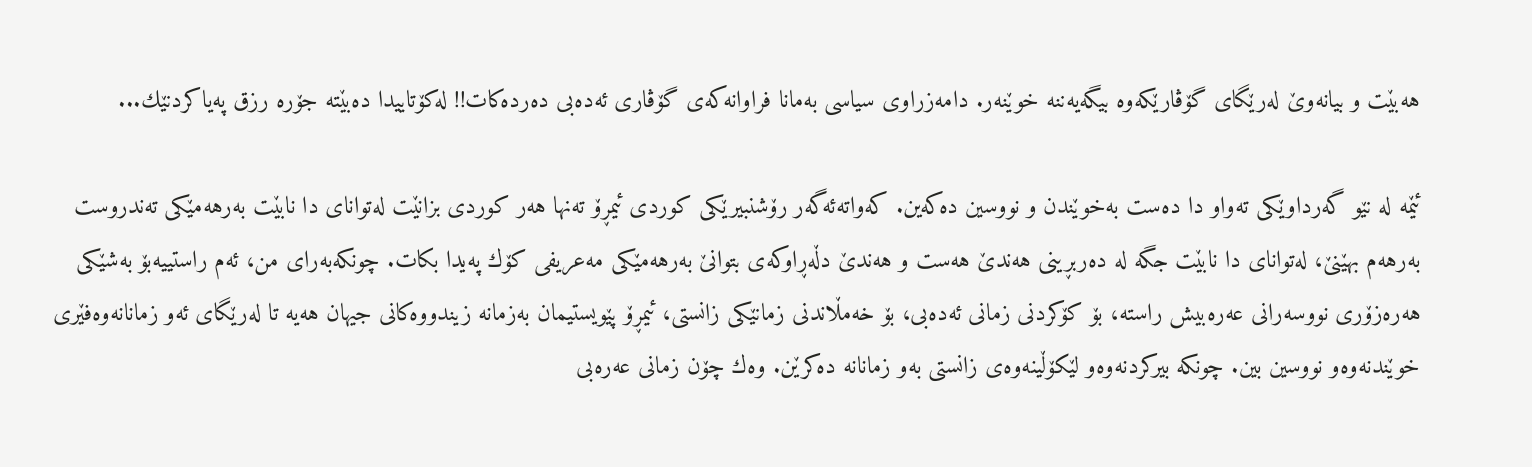هه‌‌بێت و بیانه‌‌وێ له‌‌‌رێگای گۆڤارێكه‌‌وه‌‌ بیگه‌‌یه‌‌ننه‌‌ خوێنه‌‌ر. دامه‌‌زراوی سیاسی به‌‌مانا فراوانه‌‌كه‌‌ی گۆڤاری ئه‌‌ده‌‌بی ده‌‌رده‌‌كات!! له‌‌كۆتاییدا ده‌‌بێته‌‌ جۆره‌‌ رزق په‌‌یاكردنێك...

ئێمه‌‌ له‌‌ نێو گه‌‌رداوێكی ته‌‌واو دا ده‌‌ست به‌‌خوێندن و نووسین ده‌‌كه‌‌ین. كه‌‌واته‌‌ئه‌‌گه‌‌ر رۆشنبیرێكی كوردی ئیمڕۆ ته‌‌نها هه‌‌ر كوردی بزانێت له‌‌توانای دا نابێت به‌‌رهه‌‌مێكی ته‌‌ندروست به‌‌رهه‌‌م بهێنێ، له‌‌توانای دا نابێت جگه‌‌ له‌‌ ده‌‌ربڕینی هه‌‌ندێ هه‌‌ست و هه‌‌ندێ دڵه‌‌ڕاوكه‌‌ی بتوانێ به‌‌رهه‌‌مێكی مه‌‌عریفی كۆك په‌‌یدا بكات. چونكه‌‌به‌‌رای من، ئه‌‌م راستییه‌‌بۆ به‌‌شێكی هه‌‌ره‌‌زۆری نووسه‌‌رانی عه‌‌ره‌‌بیش راسته‌‌، بۆ كۆكردنی زمانی ئه‌‌ده‌‌بی، بۆ خه‌‌مڵاندنی زمانێكی زانستی، ئیمڕۆ پێویستیمان به‌‌زمانه‌‌ زیندووه‌‌كانی جیهان هه‌‌یه‌‌ تا له‌‌رێگای ئه‌‌و زمانانه‌‌وه‌‌فێری خوێندنه‌‌وه‌‌و نووسین بین. چونكه‌‌ بیركردنه‌‌وه‌‌و لێكۆڵینه‌‌وه‌‌ی زانستی به‌‌و زمانانه‌‌ ده‌‌كرێن. وه‌‌ك چۆن زمانی عه‌‌ره‌‌بی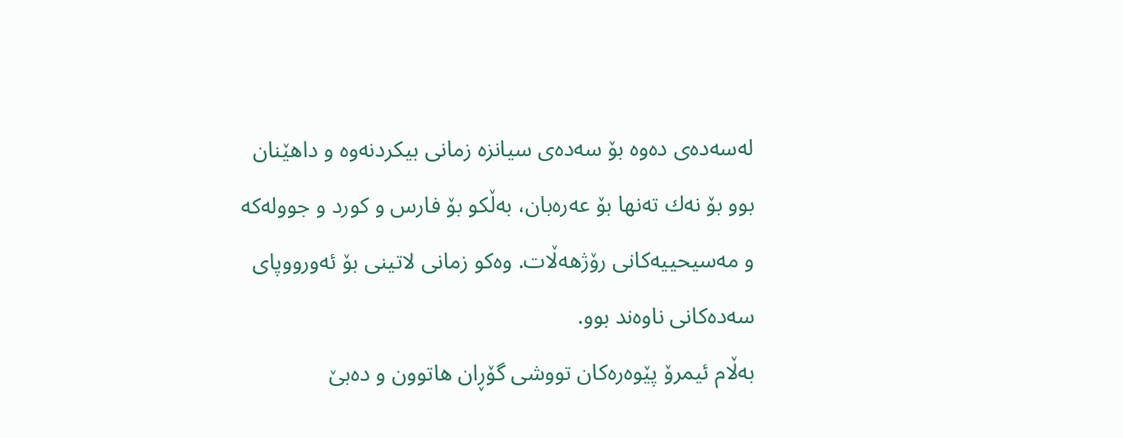له‌‌سه‌‌ده‌‌ی ده‌‌وه‌‌ بۆ سه‌‌ده‌‌ی سیانزه‌‌ زمانی بیكردنه‌‌وه‌‌ و داهێنان بوو بۆ نه‌‌ك ته‌‌نها بۆ عه‌‌ره‌‌بان، به‌‌ڵكو بۆ فارس و كورد و جووله‌‌كه‌‌ و مه‌‌سیحییه‌‌كانی رۆژهه‌ڵات. وه‌‌كو زمانی لاتینی بۆ ئه‌‌ورووپای سه‌‌ده‌‌كانی ناوه‌‌ند بوو.
به‌ڵام ئیمرۆ پێوه‌‌ره‌‌كان تووشی گۆڕان هاتوون و ده‌‌بێ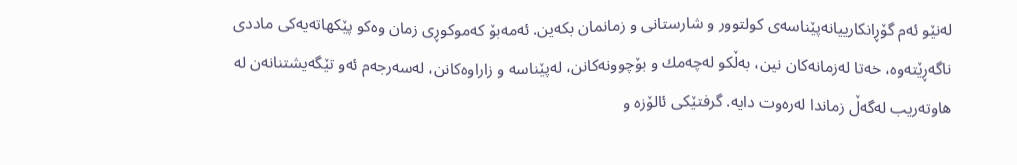له‌‌نێو ئه‌‌م گۆڕانكارییانه‌‌پێناسه‌‌ی كولتوور و شارستانی و زمانمان بكه‌‌ین. ئه‌‌مه‌‌بۆ كه‌‌موكوڕی زمان وه‌‌كو پێكهاته‌‌یه‌‌كی ماددی ناگه‌‌ڕێته‌‌وه‌‌، خه‌‌تا له‌‌زمانه‌‌كان نین، به‌‌ڵكو له‌‌چه‌‌مك و بۆچوونه‌‌كانن، له‌‌پێناسه‌‌ و زاراوه‌‌كانن، له‌‌سه‌‌رجه‌‌م ئه‌‌و تێگه‌‌یشتنانه‌‌ن له‌‌ هاوته‌‌ریب له‌‌گه‌‌ڵ زماندا له‌‌ره‌‌وت دایه‌‌. گرفتێكی ئالۆزه‌‌ و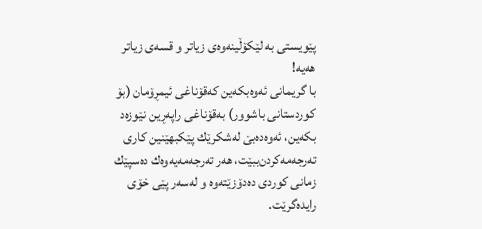پێویستی به‌‌ لێكۆڵینه‌‌وه‌‌ی زیاتر و قسه‌‌ی زیاتر هه‌‌یه‌‌!
با گریمانی ئه‌‌وه‌‌بكه‌‌ین كه‌‌قۆناغی ئیمڕۆمان (بۆ كوردستانی باشوور) به‌‌قۆناغی راپه‌‌ڕین نێوزه‌‌د بكه‌‌ین، ئه‌‌وه‌‌ده‌‌بێ له‌‌شكرێك پێكبهێنین كاری ته‌‌رجه‌‌مه‌‌كردن‌ببێت، هه‌‌ر ته‌‌رجه‌‌مه‌‌یه‌‌وه‌‌ك ده‌‌سپێك زمانی كوردی ده‌‌دۆزێته‌‌وه‌‌ و له‌‌سه‌‌ر پێی خۆی رایده‌‌گرێت.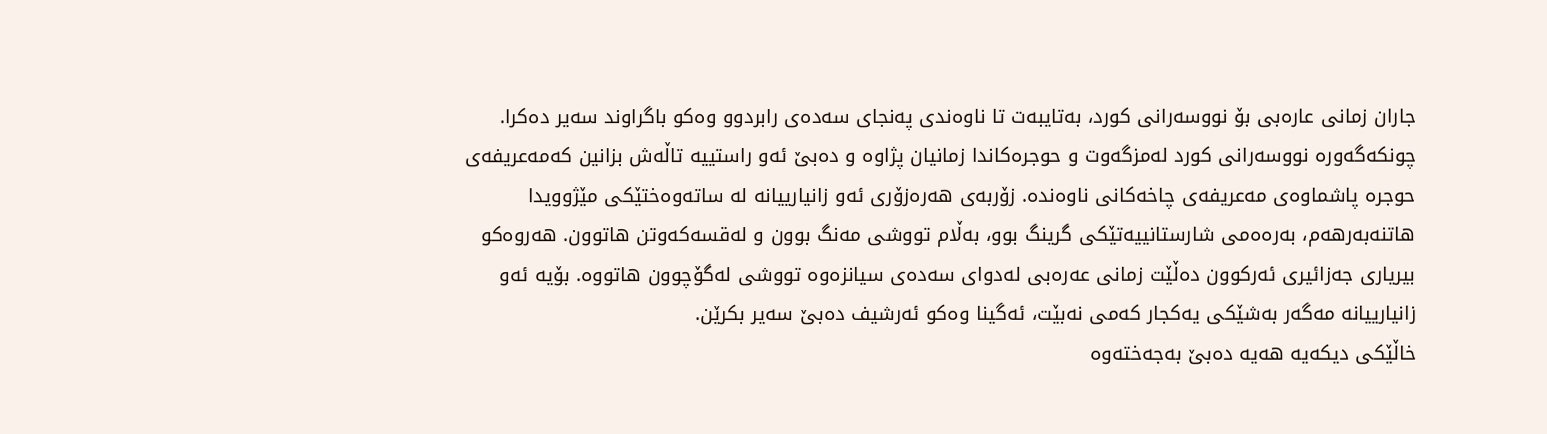جاران زمانی عاره‌‌بی بۆ نووسه‌‌رانی كورد، به‌‌تایبه‌‌ت تا ناوه‌‌ندی په‌‌نجای سه‌‌ده‌‌ی رابردوو وه‌‌كو باگراوند سه‌‌یر ده‌‌كرا. چونكه‌‌گه‌‌وره‌ ‌نووسه‌‌رانی كورد له‌‌مزگه‌‌وت و حوجره‌‌كاندا زمانیان پژاوه‌‌ و ده‌‌بێ ئه‌‌و راستییه‌‌ تاڵه‌‌ش بزانین كه‌‌مه‌‌عریفه‌‌ی حوجره‌‌ پاشماوه‌‌ی مه‌‌عریفه‌‌ی چاخه‌‌كانی ناوه‌‌نده‌‌. زۆربه‌‌ی هه‌‌ره‌‌زۆری ئه‌‌و زانیارییانه‌‌ له‌‌ ساته‌‌وه‌‌ختێكی مێژوویدا هاتنه‌‌به‌‌رهه‌‌م، به‌‌ره‌ه‌‌می شارستانییه‌‌تێكی گرینگ بوو، به‌ڵام تووشی مه‌‌نگ بوون و له‌‌قسه‌‌كه‌‌وتن هاتوون. هه‌‌روه‌‌كو بیریاری جه‌‌زائیری ئه‌‌ركوون ده‌‌ڵێت زمانی عه‌‌ره‌‌بی له‌‌دوای سه‌‌ده‌‌ی سیانزه‌‌وه‌‌ تووشی له‌‌گۆچوون هاتووه‌. بۆیه‌‌ ئه‌‌و زانیارییانه‌‌ مه‌‌گه‌‌ر به‌‌شێكی یه‌‌كجار كه‌‌می نه‌‌بێت، ئه‌‌گینا وه‌‌كو ئه‌‌رشیف ده‌‌بێ سه‌‌یر بكرێن.
خاڵێكی دیكه‌‌یه‌‌ هه‌‌یه‌‌ ده‌‌بێ به‌‌جه‌‌خته‌‌وه‌‌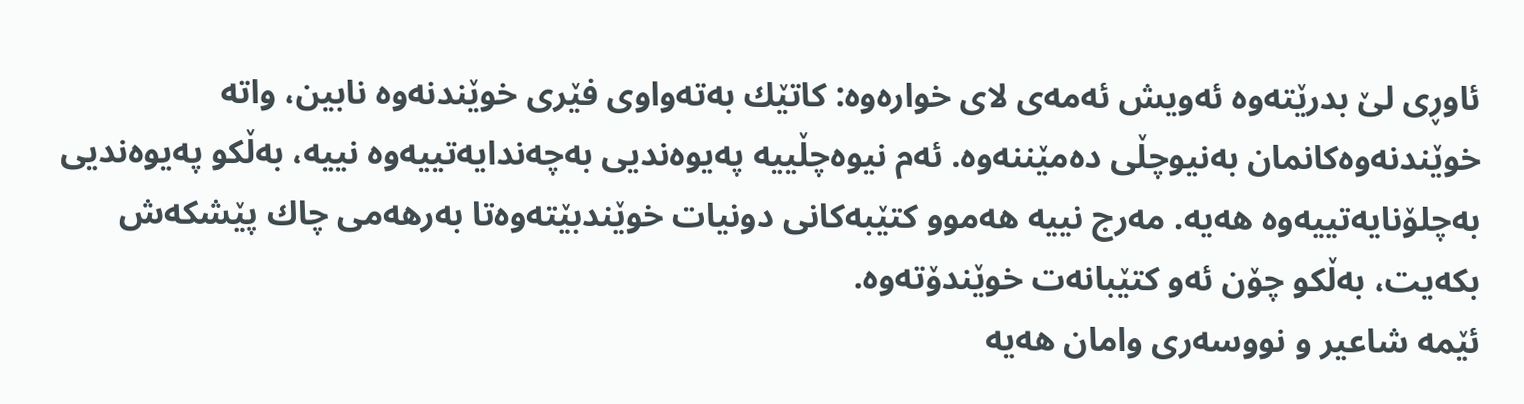ئاوڕی لێ بدرێته‌‌وه‌‌ ئه‌‌ویش ئه‌‌مه‌‌ی لای خواره‌‌وه‌‌: كاتێك به‌‌ته‌‌واوی فێری خوێندنه‌‌وه‌‌ نابین، واته‌‌ خوێندنه‌‌وه‌‌كانمان به‌‌نیوچڵی ده‌‌مێننه‌‌وه‌‌. ئه‌‌م نیوه‌‌چڵییه‌‌ په‌‌یوه‌‌ندیی به‌‌چه‌‌ندایه‌‌تییه‌‌وه‌‌ نییه‌‌، به‌‌ڵكو په‌‌یوه‌‌ندیی به‌‌چلۆنایه‌‌تییه‌‌وه‌‌ هه‌‌یه‌‌. مه‌‌رج نییه‌‌ هه‌‌موو كتێبه‌‌كانی دونیات خوێندبێته‌‌وه‌‌تا به‌‌رهه‌‌می چاك پێشكه‌‌ش بكه‌‌یت، به‌‌ڵكو چۆن ئه‌‌و كتێبانه‌‌ت خوێندۆته‌‌وه‌‌.
ئێمه‌‌ شاعیر و نووسه‌‌ری وامان هه‌‌یه‌‌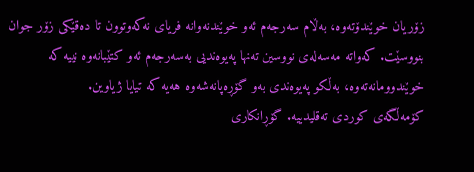زۆریان خوێندۆته‌‌وه‌‌، به‌ڵام سه‌‌رجه‌‌م ئه‌‌و خوێندنه‌‌وانه‌‌ فریای نه‌‌كه‌‌وتوون تا ده‌‌قێكی زۆر جوان بنووسێت. كه‌‌واته‌‌ مه‌‌سه‌‌له‌‌ی نووسین ته‌‌نها په‌‌یوه‌‌ندیی به‌‌سه‌‌رجه‌‌م ئه‌‌و كتێبانه‌‌وه‌‌ نییه‌‌ كه‌‌ خوێندوومانه‌‌ته‌‌وه‌‌، به‌‌ڵكو په‌‌یوه‌‌ندی به‌‌و گۆڕه‌‌پانه‌‌شه‌‌وه‌‌ هه‌‌یه‌‌ كه‌‌ تیایا ژیاوین.
كۆمه‌‌ڵگه‌‌ی كوردی ته‌‌قلیدییه‌‌. گۆڕانكاری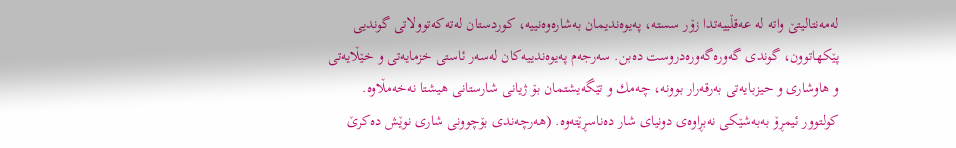له‌‌مه‌‌نتالیتێ واته‌‌ له‌‌ عه‌‌قڵییه‌‌تدا زۆر سسته‌‌، په‌‌یوه‌‌ندیمان به‌‌شاره‌‌وه‌‌نییه‌‌، كوردستان له‌‌ته‌كه‌‌توولاتی گو‌ندیی پێكهاتوون، گوندی گه‌‌وره‌‌گه‌‌وره‌‌دروست ده‌‌بن. سه‌‌رجه‌‌م په‌‌یوه‌‌ندییه‌‌كان له‌‌سه‌‌ر ئاستی خزمایه‌‌تی و خێڵایه‌‌تی و هاوشاری و حیزبایه‌‌تی به‌‌رقه‌‌رار بوونه‌‌، چه‌‌مك و تێگه‌‌یشتمان بۆ ژیانی شارستانی هیشتا نه‌‌خه‌‌مڵاوه‌‌. كولتوور ئیمڕۆ به‌‌به‌‌شێكی نه‌‌بڕاوه‌‌ی دونیای شار ده‌‌ناسڕێته‌‌وه‌‌. (هه‌‌رچه‌‌ندی بۆچوونی شارى نوێش ده‌‌كرێ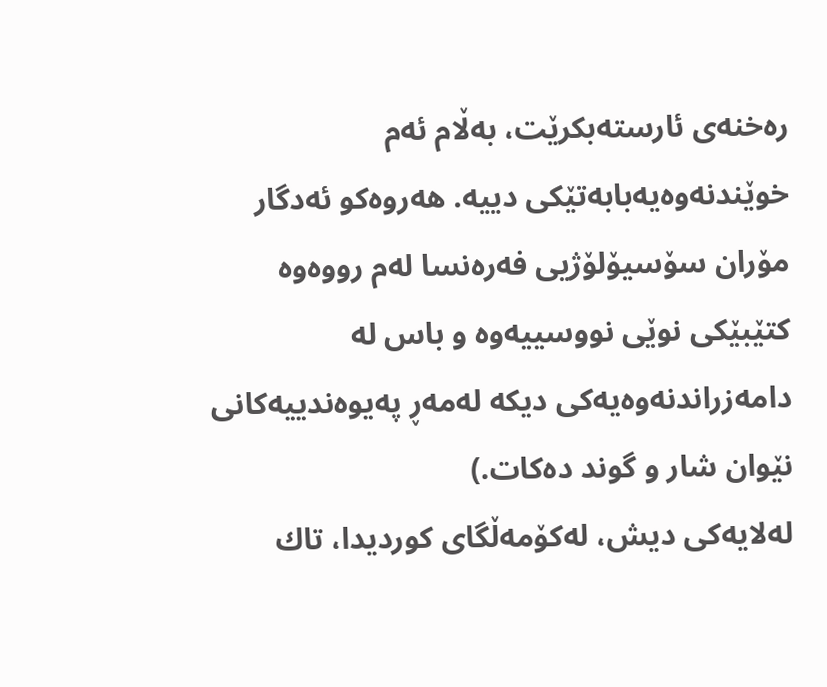ره‌‌خنه‌‌ی ئارسته‌‌بكرێت، به‌ڵام ئه‌‌م خوێندنه‌‌وه‌‌یه‌‌بابه‌‌تێكی دییه‌‌. هه‌‌روه‌‌كو ئه‌‌دگار مۆران سۆسیۆلۆژیی فه‌‌ره‌‌نسا له‌‌م رووه‌‌وه‌‌ كتێبێكی نوێی نووسییه‌‌وه‌‌ و باس له‌‌ دامه‌‌زراندنه‌‌وه‌‌یه‌‌كی دیكه‌‌ له‌‌مه‌‌ڕ په‌‌یوه‌‌ندییه‌‌كانی نێوان شار و گوند ده‌‌كات.)
له‌‌لایه‌‌كی دیش، له‌‌كۆمه‌‌ڵگای كوردیدا، تاك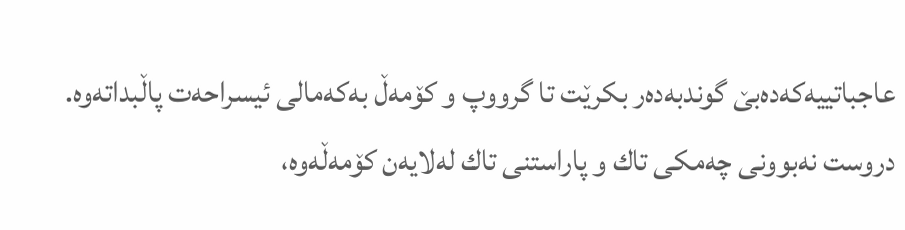عاجباتییه‌‌كه‌‌ده‌‌بێ گوندبه‌‌ده‌‌ر بكرێت تا گرووپ و كۆمه‌‌ڵ به‌‌كه‌‌مالی ئیسراحه‌‌ت پاڵبداته‌‌وه‌‌. دروست نه‌‌بوونی چه‌‌مكی تاك و پاراستنی تاك له‌‌لایه‌‌ن كۆمه‌‌ڵه‌‌وه‌،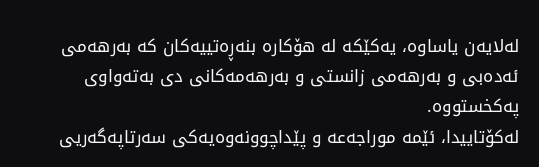له‌‌لایه‌‌ن یاساوه‌‌،‌ یه‌‌كێكه‌‌ له‌‌ هۆكاره‌‌ بنه‌‌ڕه‌‌تییه‌‌كان كه‌‌ به‌‌رهه‌‌می ئه‌‌ده‌‌بی و به‌‌رهه‌‌می زانستی و به‌‌رهه‌‌مه‌‌كانی دی به‌‌ته‌‌واوی په‌‌كخستووه‌‌.
له‌‌كۆتاییدا، ئێمه‌‌ موراجه‌‌عه‌‌ و پێداچوونه‌‌وه‌‌یه‌‌كی سه‌‌رتاپه‌‌گه‌‌ریی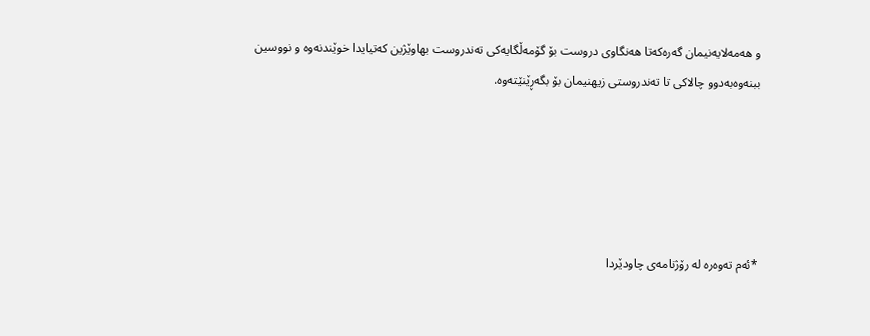و هه‌‌مه‌‌لایه‌‌نیمان گه‌‌ره‌‌كه‌‌تا هه‌‌نگاوی دروست بۆ گۆمه‌‌ڵگایه‌‌كی ته‌‌ندروست بهاوێژین كه‌‌تیایدا خوێندنه‌‌وه‌‌ و نووسین ببنه‌‌وه‌‌به‌‌دوو چالاكی تا ته‌‌ندروستی زیهنیمان بۆ بگه‌‌ڕێنێته‌‌وه‌‌.





*ئه‌م ته‌وه‌ره‌ له‌ رۆژنامه‌ى چاودێردا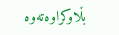بڵاوكراوه‌ته‌وه‌